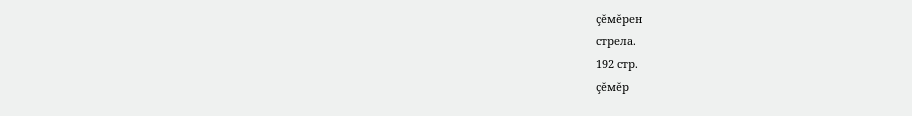çĕмĕрен
стрела.
192 стр.
çĕмĕр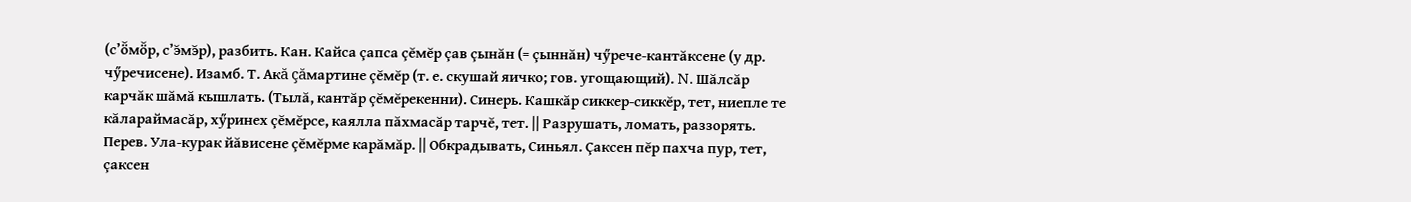(с’ӧ̆мӧ̆р, с’э̆мэ̆р), разбить. Кан. Кайса çапса çĕмĕр çав çынăн (= çыннăн) чӳрече-кантăксене (у др. чӳречисене). Изамб. Т. Акă çăмартине çĕмĕр (т. е. скушай яичко; гов. угощающий). N. Шăлсăр карчăк шăмă кышлать. (Тылă, кантăр çĕмĕрекенни). Синерь. Кашкăр сиккер-сиккĕр, тет, ниепле те кăлараймасăр, хӳринех çĕмĕрсе, каялла пăхмасăр тарчĕ, тет. || Разрушать, ломать, раззорять. Перев. Ула-курак йăвисене çĕмĕрме карăмăр. || Обкрадывать, Синьял. Çаксен пĕр пахча пур, тет, çаксен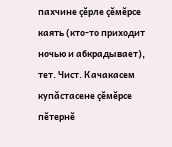пахчине çĕрле çĕмĕрсе каять (кто-то приходит ночью и абкрадывает), тет. Чист. Качакасем купăстасене çĕмĕрсе пĕтернĕ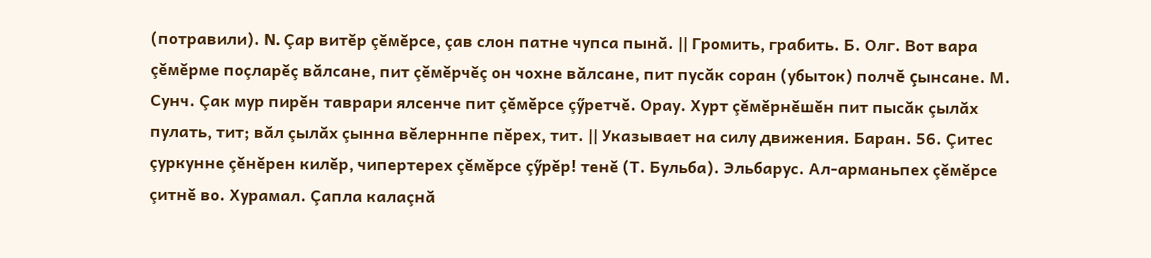(потравили). N. Çар витĕр çĕмĕрсе, çав слон патне чупса пынă. || Громить, грабить. Б. Олг. Вот вара çĕмĕрме поçларĕç вăлсане, пит çĕмĕрчĕç он чохне вăлсане, пит пусăк соран (убыток) полчĕ çынсане. М. Сунч. Çак мур пирĕн таврари ялсенче пит çĕмĕрсе çӳретчĕ. Орау. Хурт çĕмĕрнĕшĕн пит пысăк çылăх пулать, тит; вăл çылăх çынна вĕлерннпе пĕрех, тит. || Указывает на силу движения. Баран. 56. Çитес çуркунне çĕнĕрен килĕр, чипертерех çĕмĕрсе çӳрĕр! тенĕ (Т. Бульба). Эльбарус. Ал-арманьпех çĕмĕрсе çитнĕ во. Хурамал. Çапла калаçнă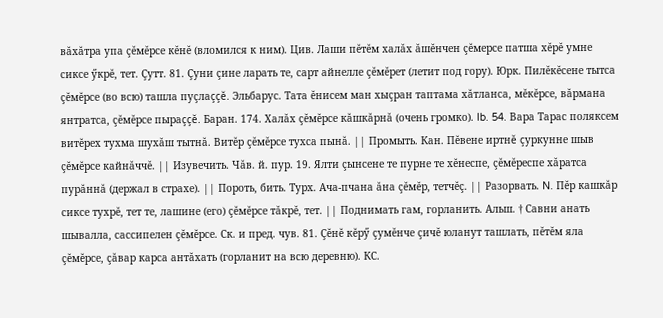вăхăтра упа çĕмĕрсе кĕнĕ (вломился к ним). Цив. Лаши пĕтĕм халăх ăшĕнчен çĕмерсе патша хĕрĕ умне сиксе ӳкрĕ, тет. Çутт. 81. Çуни çине ларать те, сарт айнелле çĕмĕрет (летит под гору). Юрк. Пилĕкĕсене тытса çĕмĕрсе (во всю) ташла пуçлаççĕ. Эльбарус. Тата ĕнисем ман хыçран таптама хăтланса, мĕкĕрсе, вăрмана янтратса, çĕмĕрсе пыраççĕ. Баран. 174. Халăх çĕмĕрсе кăшкăрнă (очень громко). Ib. 54. Вара Тарас поляксем витĕрех тухма шухăш тытнă. Витĕр çĕмĕрсе тухса пынă. || Промыть. Кан. Пĕвене иртнĕ çуркунне шыв çĕмĕрсе кайнăччĕ. || Изувечить. Чăв. й. пур. 19. Ялти çынсене те пурне те хĕнеспе, çĕмĕреспе хăратса пурăннă (держал в страхе). || Пороть, бить. Турх. Ача-пчана ăна çĕмĕр, тетчĕç. || Разорвать. N. Пĕр кашкăр сиксе тухрĕ, тет те, лашине (его) çĕмĕрсе тăкрĕ, тет. || Поднимать гам, горланить. Альш. † Савни анать шывалла, сассипелен çĕмĕрсе. Ск. и пред. чув. 81. Çĕнĕ кĕрӳ çумĕнче çичĕ юланут ташлать, пĕтĕм яла çĕмĕрсе, çăвар карса антăхать (горланит на всю деревню). КС.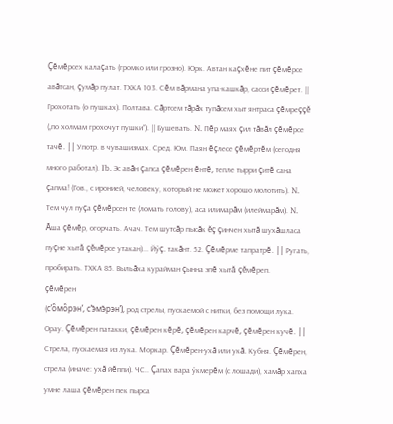Çĕмĕрсех калаçать (громко или грозно). Юрк. Автан каçхĕне пит çĕмĕрсе авăтсан, çумăр пулат. ТХКА 103. Сĕм вăрмана упа-кашкăр, сасси çĕмĕрет. || Грохотать (о пушках). Полтава. Сăртсем тăрăх тупăсем хыт янтраса çĕмреççĕ („по холмам грохочут пушки“). || Бушевать. N. Пĕр маях çил тăвăл çĕмĕрсе тачĕ. || Употр. в чувашизмах. Сред. Юм. Паян ĕçлесе çĕмĕртĕм (сегодня много работал). Ib. Эс авăн çапса çĕмĕрен ĕнтĕ, тепле тырри çитĕ сана çапма! (Гов., с иронией, человеку, который не может хорошо молотить). N. Тем чул пуçа çĕмĕрсен те (ломать голову), аса илимарăм (илеймарăм). N. Ăша çĕмĕр, огорчать. Ачач. Тем шутсăр пысăк ĕç çинчен хытă шухăшласа пуçне хытă çĕмĕрсе утакан)... Йӳç. такăнт. 52. Çĕмĕрме тапратрĕ. || Ругать, пробирать. ТХКА 85. Выльăха курайман çынна эпĕ хытă çĕмĕреп.
çĕмĕрен
(с’ӧ̆мӧ̆рэн’, с’э̆мэ̆рэн’), род стрелы, пускаемой с нитки, без помощи лука. Орау. Çĕмĕрен патакки, çĕмĕрен кĕрĕ, çĕмĕрен карчĕ, çĕмĕрен кучĕ. || Стрела, пускаемая из лука. Моркар. Çĕмĕрен-ухă или укă. Кубня. Çĕмĕрен, стрела (иначе: ухă йĕппи). ЧС.. Çапах вара ӳкмерĕм (с лошади), хамăр хапха умне лаша çĕмĕрен пек пырса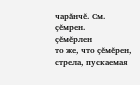чарăнчĕ. См. çĕмрен.
çĕмĕрлен
то же, что çĕмĕрен, стрела, пускаемая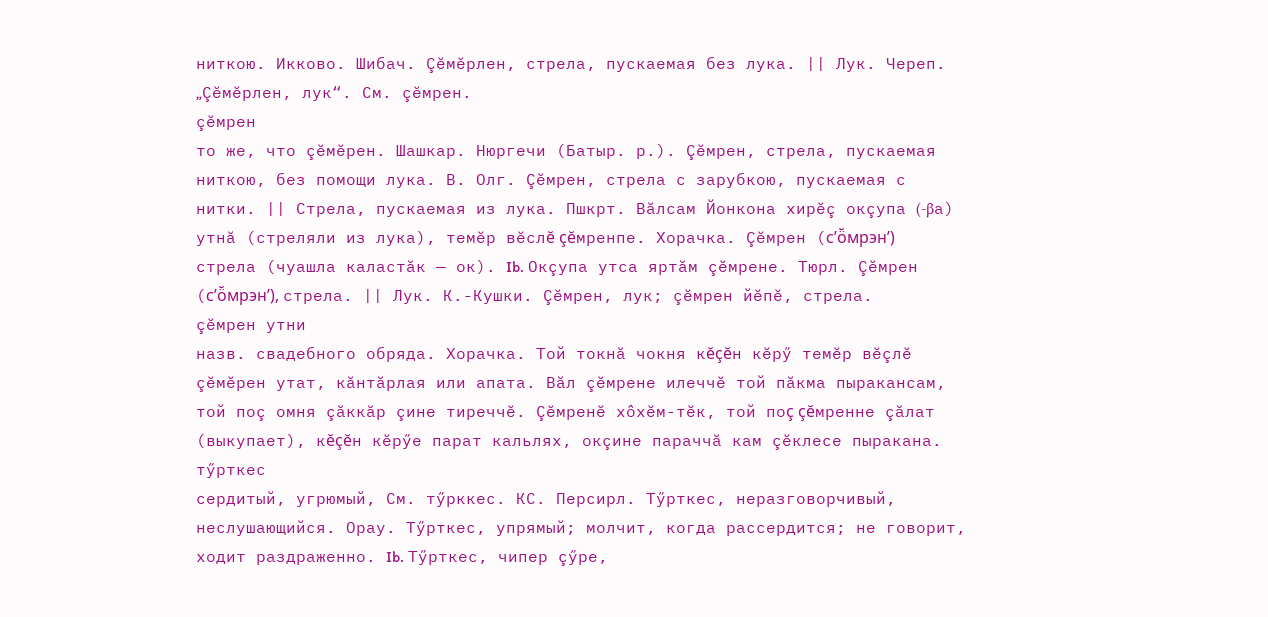ниткою. Икково. Шибач. Çĕмĕрлен, стрела, пускаемая без лука. || Лук. Череп. „Çĕмĕрлен, лук“. См. çĕмрен.
çĕмрен
то же, что çĕмĕрен. Шашкар. Нюргечи (Батыр. р.). Çĕмрен, стрела, пускаемая ниткою, без помощи лука. В. Олг. Çĕмрен, стрела с зарубкою, пускаемая с нитки. || Стрела, пускаемая из лука. Пшкрт. Вăлсам Йонкона хирĕç окçупа (-βа) утнă (стреляли из лука), темĕр вĕслĕ çĕмренпе. Хорачка. Çĕмрен (с’ӧ̆мрэн’) стрела (чуашла каластăк — ок). Ib. Окçупа утса яртăм çĕмрене. Тюрл. Çĕмрен (с’ӧ̆мрэн’), стрела. || Лук. К.-Кушки. Çĕмрен, лук; çĕмрен йĕпĕ, стрела.
çĕмрен утни
назв. свадебного обряда. Хорачка. Той токнă чокня кĕçĕн кĕрӳ темĕр вĕçлĕ çĕмĕрен утат, кăнтăрлая или апата. Вăл çĕмрене илеччĕ той пăкма пыракансам, той поç омня çăккăр çине тиреччĕ. Çĕмренĕ хôхĕм-тĕк, той поç çĕмренне çăлат (выкупает), кĕçĕн кĕрӳе парат кальлях, окçине параччă кам çĕклесе пыракана.
тӳрткес
сердитый, угрюмый, См. тӳрккес. КС. Персирл. Тӳрткес, неразговорчивый, неслушающийся. Орау. Тӳрткес, упрямый; молчит, когда рассердится; не говорит, ходит раздраженно. Ib. Тӳрткес, чипер çӳре,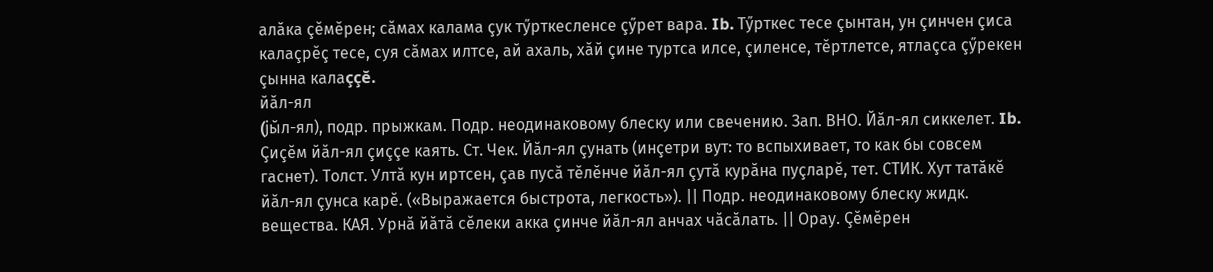алăка çĕмĕрен; сăмах калама çук тӳрткесленсе çӳрет вара. Ib. Тӳрткес тесе çынтан, ун çинчен çиса калаçрĕç тесе, суя сăмах илтсе, ай ахаль, хăй çине туртса илсе, çиленсе, тĕртлетсе, ятлаçса çӳрекен çынна калаççĕ.
йăл-ял
(jы̆л-ял), подр. прыжкам. Подр. неодинаковому блеску или свечению. Зап. ВНО. Йăл-ял сиккелет. Ib. Çиçĕм йăл-ял çиççе каять. Ст. Чек. Йăл-ял çунать (инçетри вут: то вспыхивает, то как бы совсем гаснет). Толст. Ултă кун иртсен, çав пусă тĕлĕнче йăл-ял çутă курăна пуçларĕ, тет. СТИК. Хут татăкĕ йăл-ял çунса карĕ. («Выражается быстрота, легкость»). || Подр. неодинаковому блеску жидк. вещества. КАЯ. Урнă йăтă сĕлеки акка çинче йăл-ял анчах чăсăлать. || Орау. Çĕмĕрен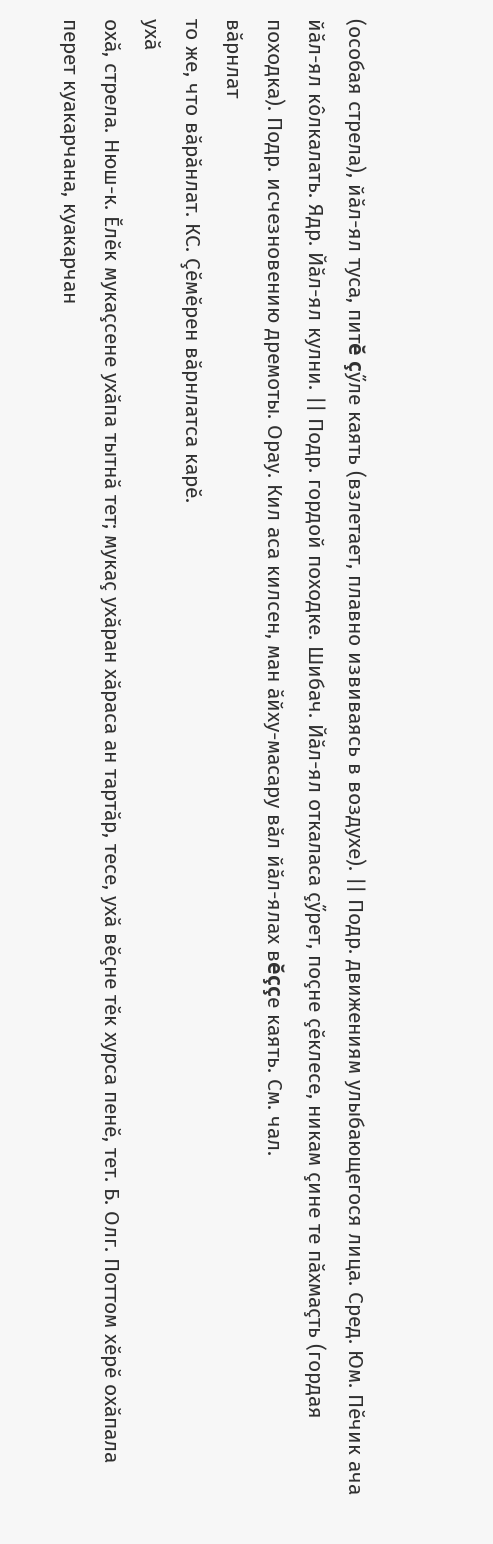(особая стрела), йăл-ял туса, питĕ çӳле каять (взлетает, плавно извиваясь в воздухе). || Подр. движениям улыбающегося лица. Сред. Юм. Пĕчик ача йăл-ял кôлкалать. Ядр. Йăл-ял кулни. || Подр. гордой походке. Шибач. Йăл-ял откаласа çӳрет, поçне çĕклесе, никам çине те пăхмаçть (гордая походка). Подр. исчезновению дремоты. Орау. Кил аса килсен, ман ăйху-масару вăл йăл-ялах вĕççе каять. См. чал.
вăрнлат
то же, что вăрăнлат. КС. Çĕмĕрен вăрнлатса карĕ.
ухă
охă, стрела. Нюш-к. Ĕлĕк мукаçсене ухăпа тытнă тет; мукаç ухăран хăраса ан тартăр, тесе, ухă вĕçне тĕк хурса пенĕ, тет. Б. Олг. Поттом хĕрĕ охăпала перет куакарчана, куакарчан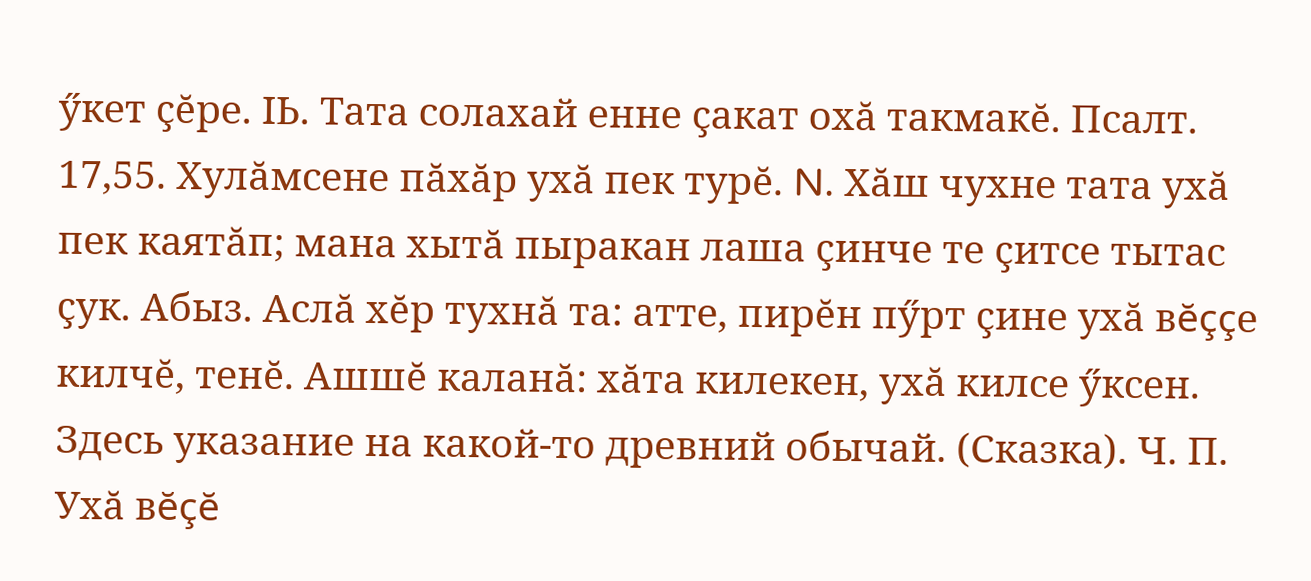ӳкет çĕре. IЬ. Тата солахай енне çакат охă такмакĕ. Псалт. 17,55. Хулăмсене пăхăр ухă пек турĕ. N. Хăш чухне тата ухă пек каятăп; мана хытă пыракан лаша çинче те çитсе тытас çук. Абыз. Аслă хĕр тухнă та: атте, пирĕн пӳрт çине ухă вĕççе килчĕ, тенĕ. Ашшĕ каланă: хăта килекен, ухă килсе ӳксен. Здесь указание на какой-то древний обычай. (Сказка). Ч. П. Ухă вĕçĕ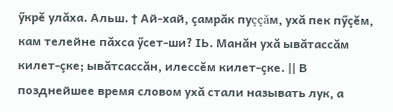ӳкрĕ улăха. Альш. † Ай-хай, çамрăк пуççăм, ухă пек пӳçĕм, кам телейне пăхса ӳсет-ши? IЬ. Манăн ухă ывăтассăм килет-çке; ывăтсассăн, илессĕм килет-çке. || В позднейшее время словом ухă стали называть лук, а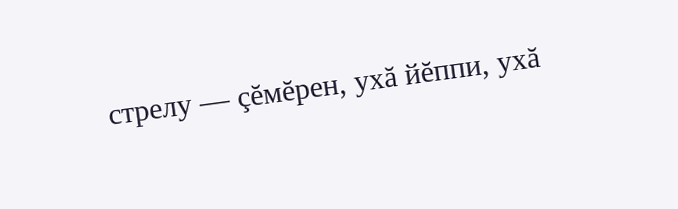стрелу — çĕмĕрен, ухă йĕппи, ухă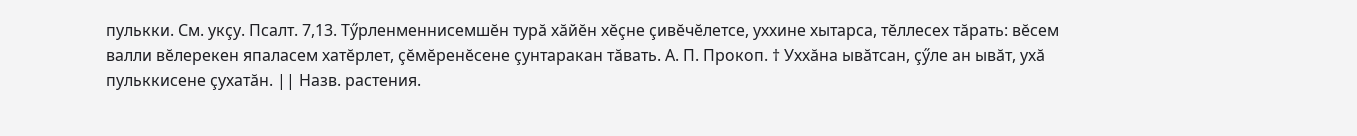пулькки. См. укçу. Псалт. 7,13. Тӳрленменнисемшĕн турă хăйĕн хĕçне çивĕчĕлетсе, уххине хытарса, тĕллесех тăрать: вĕсем валли вĕлерекен япаласем хатĕрлет, çĕмĕренĕсене çунтаракан тăвать. А. П. Прокоп. † Уххăна ывăтсан, çӳле ан ывăт, ухă пульккисене çухатăн. || Назв. растения.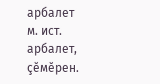арбалет
м. ист. арбалет, çĕмĕрен.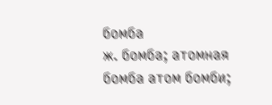бомба
ж. бомба; атомная бомба атом бомби;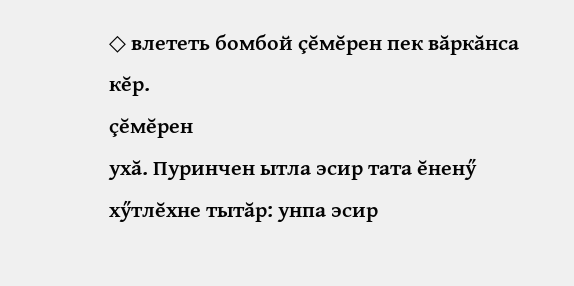◇ влететь бомбой çĕмĕрен пек вăркăнса кĕр.
çĕмĕрен
ухă. Пуринчен ытла эсир тата ĕненӳ хӳтлĕхне тытăр: унпа эсир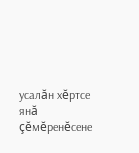усалăн хĕртсе янă çĕмĕренĕсене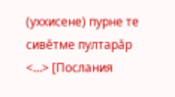(уххисене) пурне те сивĕтме пултарăр <…> [Послания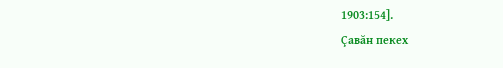1903:154].
Çавăн пекех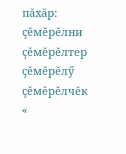пăхăр:
çĕмĕрĕлни çĕмĕрĕлтер çĕмĕрĕлӳ çĕмĕрĕлчĕк «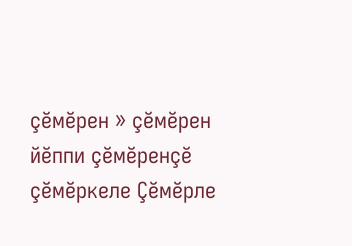çĕмĕрен » çĕмĕрен йĕппи çĕмĕренçĕ çĕмĕркеле Çĕмĕрле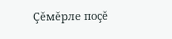Çĕмĕрле поçĕ